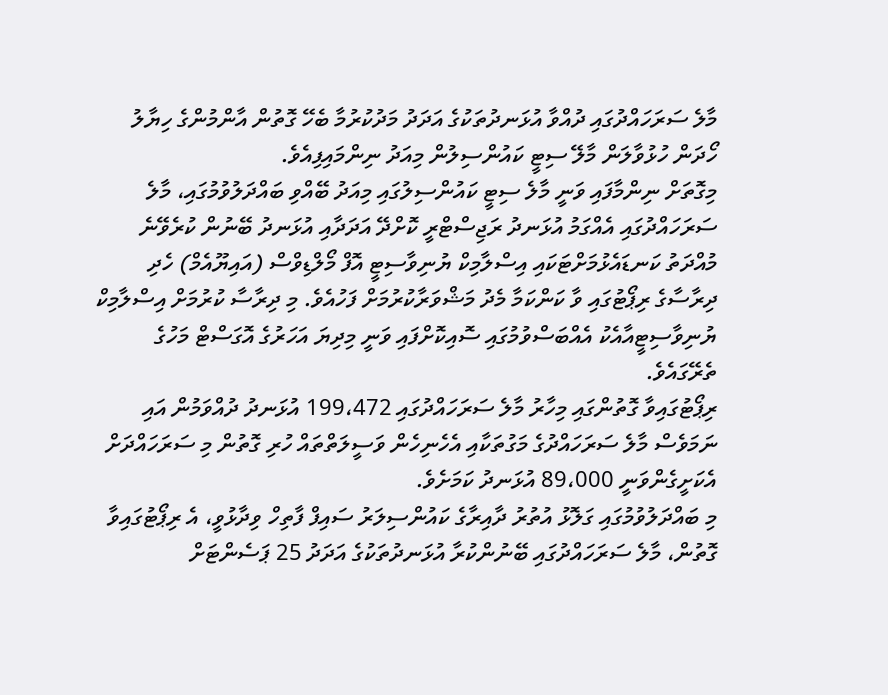މާލެ ސަރަހައްދުގައި ދުއްވާ އުޅަނދުތަކުގެ އަދަދު މަދުކުރުމާ ބެހޭ ގޮތުން އާންމުންގެ ހިޔާލު ހޯދަން ހުޅުވާލަން މާލޭ ސިޓީ ކައުންސިލުން މިއަދު ނިންމައިފިއެވެ.
މިގޮތަށް ނިންމާފައި ވަނީ މާލެ ސިޓީ ކައުންސިލުގައި މިއަދު ބޭއްވި ބައްދަލުވުމުގައި، މާލެ ސަރަހައްދުގައި އެއްގަމު އުޅަނދު ރަޖިސްޓްރީ ކޮށްދޭ އަދަދާއި އުޅަނދު ބޭނުން ކުރެވޭނެ މުއްދަތު ކަނޑައެޅުމަށްޓަކައި އިސްލާމިކް ޔުނިވާސިޓީ އޮފް މޯލްޑިވްސް (އައިޔޫއެމް) ހެދި ދިރާސާގެ ރިޕޯޓުގައި ވާ ކަންކަމާ މެދު މަޝްވަރާކުރުމަށް ފަހުއެވެ. މި ދިރާސާ ކުރުމަށް އިސްލާމިކް ޔުނިވާސިޓީއާއެކު އެއްބަސްވުމުގައި ސޮއިކޮށްފައި ވަނީ މިދިޔަ އަހަރުގެ އޮގަސްޓް މަހުގެ ތެރޭގައެވެ.
ރިޕޯޓުގައިވާ ގޮތުންގައި މިހާރު މާލެ ސަރަހައްދުގައި 199،472 އުޅަނދު ދުއްވަމުން އައި ނަމަވެސް މާލެ ސަރަހައްދުގެ މަގުތަކާއި އެހެނިހެން ވަސީލަތްތައް ހުރި ގޮތުން މި ސަރަހައްދަށް އެކަށީގެންވަނީ 89،000 އުޅަނދު ކަމަށެވެ.
މި ބައްދަލުވުމުގައި ގަލޮޅު އުތުރު ދާއިރާގެ ކައުންސިލަރު ސައިފް ފާތިހް ވިދާޅުވީ، އެ ރިޕޯޓުގައިވާ ގޮތުން، މާލެ ސަރަހައްދުގައި ބޭނުންކުރާ އުޅަނދުތަކުގެ އަދަދު 25 ޕަސެންޓަށް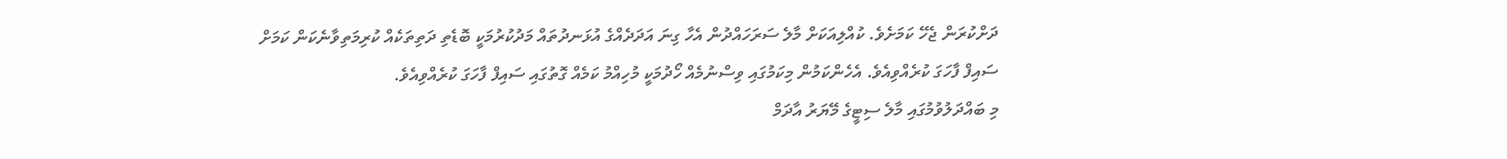ދަށްކުރަން ޖެހޭ ކަމަށެވެ. ކުއްލިއަކަށް މާލެ ސަރަހައްދުން އެހާ ގިނަ އަދަދެއްގެ އުޅަނދުތައް މަދުކުރުމަކީ ބޮޑެތި ދަތިތަކެއް ކުރިމަތިވާނެކަން ކަމަށް ސައިފް ފާހަގަ ކުރެއްވިއެވެ. އެހެންކަމުން މިކަމުގައި ވިސްނުމެއް ހޯދުމަކީ މުހިއްމު ކަމެއް ގޮތުގައި ސައިފް ފާހަގަ ކުރެއްވިއެވެ.
މި ބައްދަލުވުމުގައި މާލެ ސިޓީގެ މޭޔަރު އާދަމް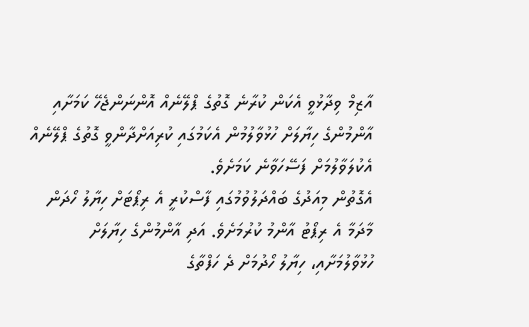އާޒިމް ވިދާޅުވީ އެކަން ކުރާނެ ގޮތުގެ ޕްލޭނެއް އޮންނަންޖެހޭ ކަމަށާއި އާންމުންގެ ހިޔާލަށް ހުޅުވާލުމުން އެކަމުގައި ކުރިއަށްދާންވީ ގޮތުގެ ޕްލޭނެއް އެކުލަވާލުމަށް ފަސޭހަވާނެ ކަމަށެވެ.
އެގޮތުން މިއަދުގެ ބައްދަލުވުމުގައި ފާސްކުރީ އެ ރިޕޯޓަށް ހިޔާލު ހޯދަން މާދަމާ އެ ރިޕޯޓު އާންމު ކުރުމަށެވެ. އަދި އާންމުންގެ ހިޔާލަށް ހުޅުވާލުމަށާއި، ހިޔާލު ހޯދުމަށް ދެ ހަފްތާގެ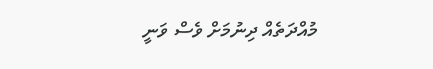މުއްދަތެއް ދިނުމަށް ވެސް ވަނީ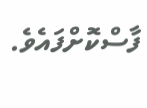ފާސްކޮށްފައެވެ.